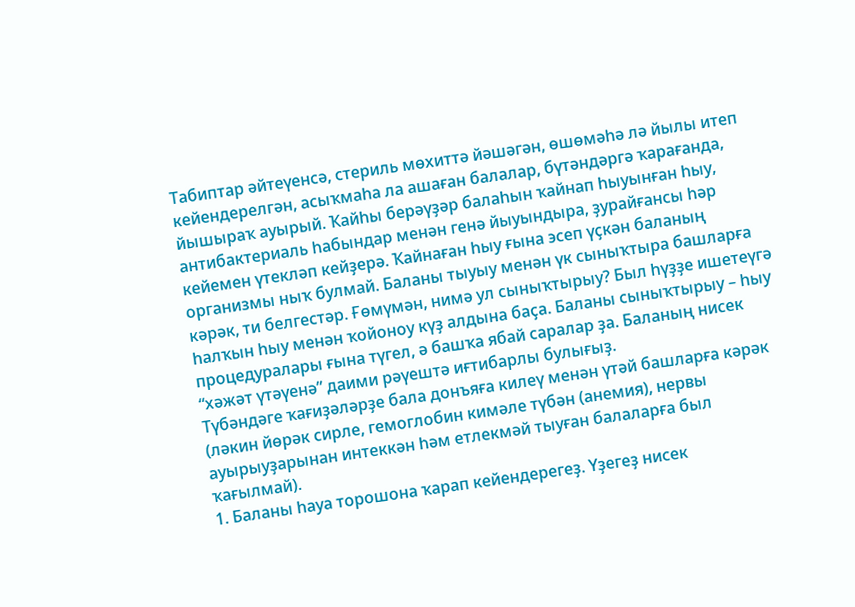Табиптар әйтеүенсә, стериль мөхиттә йәшәгән, өшөмәһә лә йылы итеп кейендерелгән, асыҡмаһа ла ашаған балалар, бүтәндәргә ҡарағанда, йышыраҡ ауырый. Ҡайһы берәүҙәр балаһын ҡайнап һыуынған һыу, антибактериаль һабындар менән генә йыуындыра, ҙурайғансы һәр кейемен үтекләп кейҙерә. Ҡайнаған һыу ғына эсеп үҫкән баланың организмы ныҡ булмай. Баланы тыуыу менән үк сыныҡтыра башларға кәрәк, ти белгестәр. Ғөмүмән, нимә ул сыныҡтырыу? Был һүҙҙе ишетеүгә һалҡын һыу менән ҡойоноу күҙ алдына баҫа. Баланы сыныҡтырыу – һыу процедуралары ғына түгел, ә башҡа ябай саралар ҙа. Баланың нисек “хәжәт үтәүенә” даими рәүештә иғтибарлы булығыҙ.
Түбәндәге ҡағиҙәләрҙе бала донъяға килеү менән үтәй башларға кәрәк (ләкин йөрәк сирле, гемоглобин кимәле түбән (анемия), нервы ауырыуҙарынан интеккән һәм етлекмәй тыуған балаларға был ҡағылмай).
1. Баланы һауа торошона ҡарап кейендерегеҙ. Үҙегеҙ нисек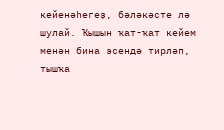кейенәһегеҙ, бәләкәсте лә шулай. Ҡышын ҡат-ҡат кейем менән бина эсендә тирләп, тышҡа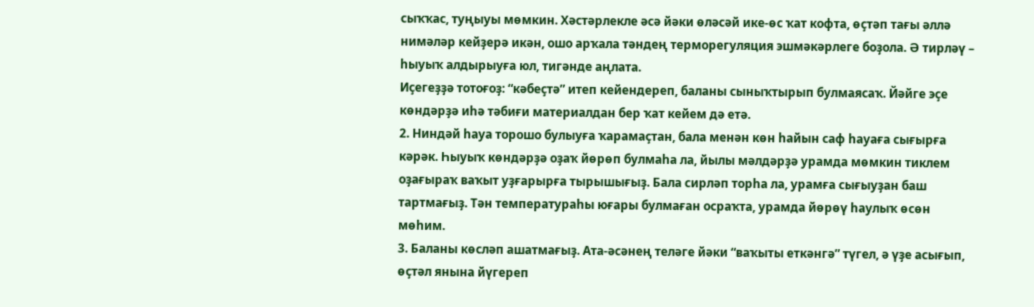сыҡҡас, туңыуы мөмкин. Хәстәрлекле әсә йәки өләсәй ике-өс ҡат кофта, өҫтәп тағы әллә нимәләр кейҙерә икән, ошо арҡала тәндең терморегуляция эшмәкәрлеге боҙола. Ә тирләү – һыуыҡ алдырыуға юл, тигәнде аңлата.
Иҫегеҙҙә тотоғоҙ: “кәбеҫтә” итеп кейендереп, баланы сыныҡтырып булмаясаҡ. Йәйге эҫе көндәрҙә иһә тәбиғи материалдан бер ҡат кейем дә етә.
2. Ниндәй һауа торошо булыуға ҡарамаҫтан, бала менән көн һайын саф һауаға сығырға кәрәк. Һыуыҡ көндәрҙә оҙаҡ йөрөп булмаһа ла, йылы мәлдәрҙә урамда мөмкин тиклем оҙағыраҡ ваҡыт уҙғарырға тырышығыҙ. Бала сирләп торһа ла, урамға сығыуҙан баш тартмағыҙ. Тән температураһы юғары булмаған осраҡта, урамда йөрөү һаулыҡ өсөн мөһим.
3. Баланы көсләп ашатмағыҙ. Ата-әсәнең теләге йәки “ваҡыты еткәнгә” түгел, ә үҙе асығып, өҫтәл янына йүгереп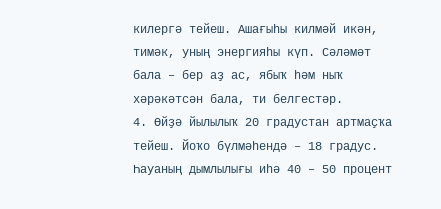килергә тейеш. Ашағыһы килмәй икән, тимәк, уның энергияһы күп. Сәләмәт бала – бер аҙ ас, ябыҡ һәм ныҡ хәрәкәтсән бала, ти белгестәр.
4. Өйҙә йылылыҡ 20 градустан артмаҫҡа тейеш. Йоҡо бүлмәһендә – 18 градус. Һауаның дымлылығы иһә 40 – 50 процент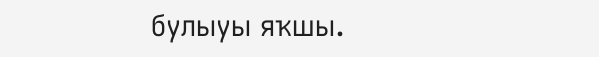булыуы яҡшы.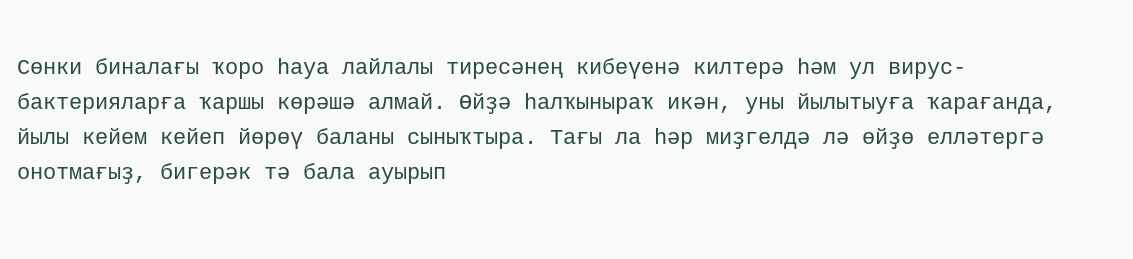Сөнки биналағы ҡоро һауа лайлалы тиресәнең кибеүенә килтерә һәм ул вирус-бактерияларға ҡаршы көрәшә алмай. Өйҙә һалҡыныраҡ икән, уны йылытыуға ҡарағанда, йылы кейем кейеп йөрөү баланы сыныҡтыра. Тағы ла һәр миҙгелдә лә өйҙө елләтергә онотмағыҙ, бигерәк тә бала ауырып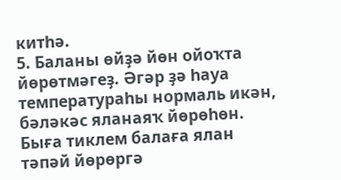китһә.
5. Баланы өйҙә йөн ойоҡта йөрөтмәгеҙ. Әгәр ҙә һауа температураһы нормаль икән, бәләкәс яланаяҡ йөрөһөн. Быға тиклем балаға ялан тәпәй йөрөргә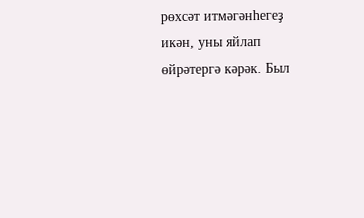рөхсәт итмәгәнһегеҙ икән, уны яйлап өйрәтергә кәрәк. Был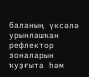баланың үксәлә урынлашҡан рефлектор зоналарын ҡуҙғыта һәм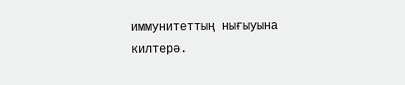иммунитеттың нығыуына килтерә.